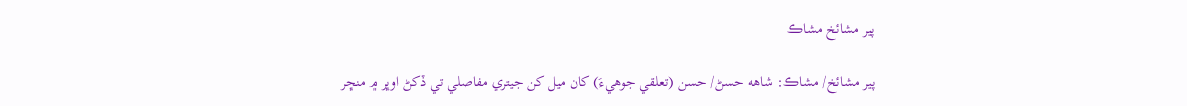پير مشائخ مشاڪ

پير مشائخ/ مشاڪ: شاهه حسڻ/ حسن (تعلقي جوهيءَ) کان ميل کن جيتري مفاصلي تي ڏکڻ اوڀر ۾ منڇر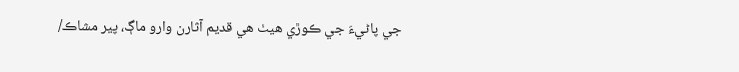جي پاڻيءَ جي ڪوڙي هيٺ هي قديم آثارن وارو ماڳ، پير مشاڪ/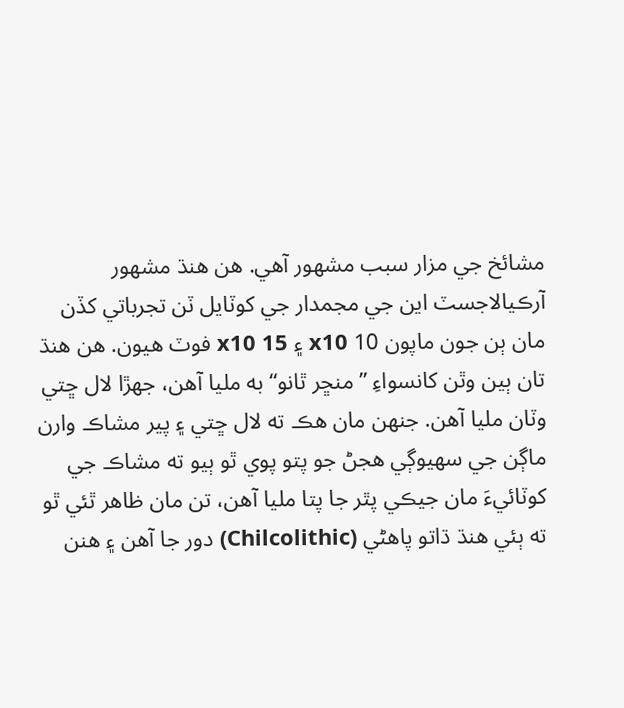مشائخ جي مزار سبب مشهور آهي. هن هنڌ مشهور آرڪيالاجسٽ اين جي مجمدار جي کوٽايل ٽن تجرباتي کڏن مان ٻن جون ماپون 10 x10 ۽ 15 x10 فوٽ هيون. هن هنڌ تان ٻين وٿن کانسواءِ ”منڇر ٿانو“ به مليا آهن، جهڙا لال ڇتي وٽان مليا آهن. جنهن مان هڪ ته لال ڇتي ۽ پير مشاڪ وارن ماڳن جي سهيوڳي هجڻ جو پتو پوي ٿو ٻيو ته مشاڪ جي کوٽائيءَ مان جيڪي پٿر جا پتا مليا آهن، تن مان ظاهر ٿئي ٿو ته ٻئي هنڌ ڌاتو پاهڻي (Chilcolithic) دور جا آهن ۽ هنن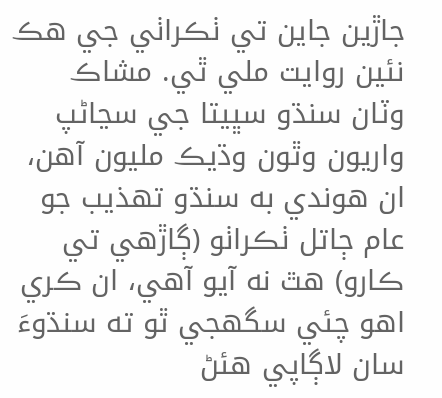جاڙين جاين تي ٺڪراٺي جي هڪ نئين روايت ملي ٿي. مشاڪ وٽان سنڌو سڀيتا جي سڃاڻپ واريون وٿون وڌيڪ مليون آهن، ان هوندي به سنڌو تهذيب جو عام ڄاتل ٺڪراٺو (ڳاڙهي تي ڪارو) هٿ نه آيو آهي، ان ڪري اهو چئي سگھجي ٿو ته سنڌوءَ سان لاڳاپي هئڻ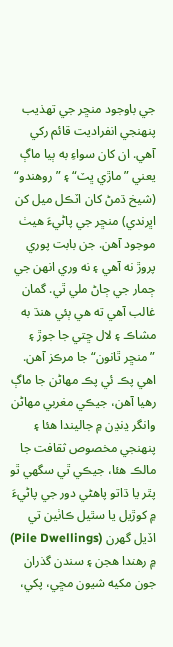جي باوجود منڇر جي تهذيب پنهنجي انفراديت قائم رکي آهي. ان کان سواءِ به ٻيا ماڳ يعني ”ماڙي ڀٽ“ ۽ ”روهندو“ (شيخ ڌمڻ کان اٽڪل ميل کن اڀرندي) منڇر جي پاڻيءَ هيٺ موجود آهن. جن بابت پوري پروڙ نه آهي ۽ نه وري انهن جي ڄمار جي ڄاڻ ملي ٿي. گمان غالب آهي ته هي ٻئي هنڌ به مشاڪ ۽ لال ڇتي جا جوڙ ۽ ”منڇر ٿانون“ جا مرڪز آهن. اهي پڪ ئي پڪ مهاڻن جا ماڳ رهيا آهن، جيڪي مغربي مهاڻن وانگر ڍنڍن ۾ جاليندا هئا ۽ پنهنجي مخصوص ثقافت جا مالڪ هئا، جيڪي ٿي سگهي ٿو پٿر يا ڌاتو پاهڻي دور جي پاڻيءَ ۾ کوڙيل يا سٿيل ڪاٺين تي اڏيل گهرن (Pile Dwellings) ۾ رهندا هجن ۽ سندن گذران جون مکيه شيون مڇي، پکي،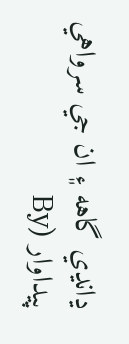ڍانڍي گاهه ۽ ان جي سرواهي پيداوار (By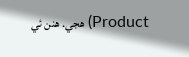Product) هجي. هنن ئي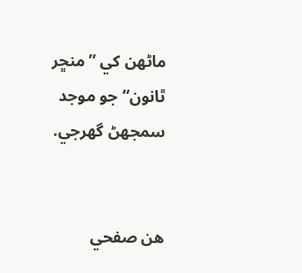ماڻهن کي ”منڇر ٿانون“ جو موجد سمجھڻ گھرجي.


هن صفحي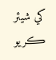کي شيئر ڪريو